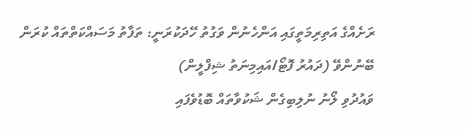ރަށެއްގެ އަތިރިމަތީގައި އަންހެނުން ވަގުތު ހޭދަކުރަނީ: ތަފާތު މަސައްކަތްތައް ކުރަން ބޭނުންވޭ (ދައުރު ފޮޓޯ/އައިމިނަތު ޝިފްލީން)
ވައުދުވި ލޯނު ނުލިބިގެން ޝަކުވާތައް ބޮޑުވެފައި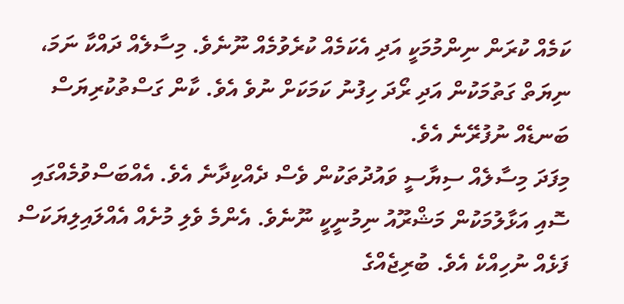ކަމެއް ކުރަން ނިންމުމަކީ އަދި އެކަމެއް ކުރެވުމެއް ނޫނެވެ. މިސާލެއް ދައްކާ ނަމަ، ނިޔަތް ގަތުމަކުން އަދި ރޯދަ ހިފުނު ކަމަކަށް ނުވެ އެވެ. ކާން ގަސްތުކުރިޔަސް ބަނޑެއް ނުފުރޭނެ އެވެ.
މިފަދަ މިސާލެއް ސިޔާސީ ވައުދުތަކުން ވެސް ދެއްކިދާނެ އެވެ. އެއްބަސްވުމެއްގައި ސޮއި އަޅާލުމަކުން މަޝްރޫއު ނިމުނީކީ ނޫނެވެ. އެންމެ ވެލި މުށެއް އެއްލައިލިޔަކަސް ފަޅެއް ނުހިއްކެ އެވެ. ބުރިޖެއްގެ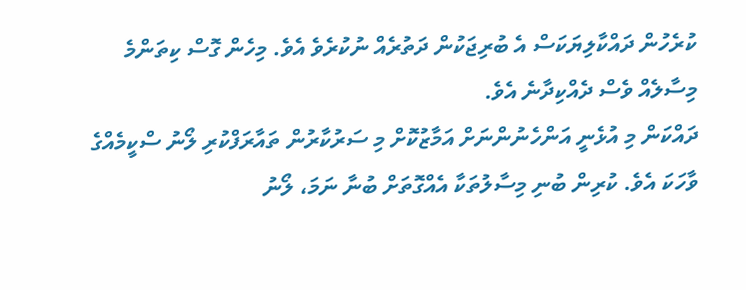ކުރެހުން ދައްކާލިޔަކަސް އެ ބުރިޖަކުން ދަތުރެއް ނުކުރެވެ އެވެ. މިހެން ގޮސް ކިތަންމެ މިސާލެއް ވެސް ދެއްކިދާނެ އެވެ.
ދައްކަން މި އުޅެނީ އަންހެނުންނަށް އަމާޒުކޮށް މި ސަރުކާރުން ތައާރަފްކުރި ލޯނު ސްކީމެއްގެ ވާހަކަ އެވެ. ކުރިން ބުނި މިސާލުތަކާ އެއްގޮތަށް ބުނާ ނަމަ، ލޯނު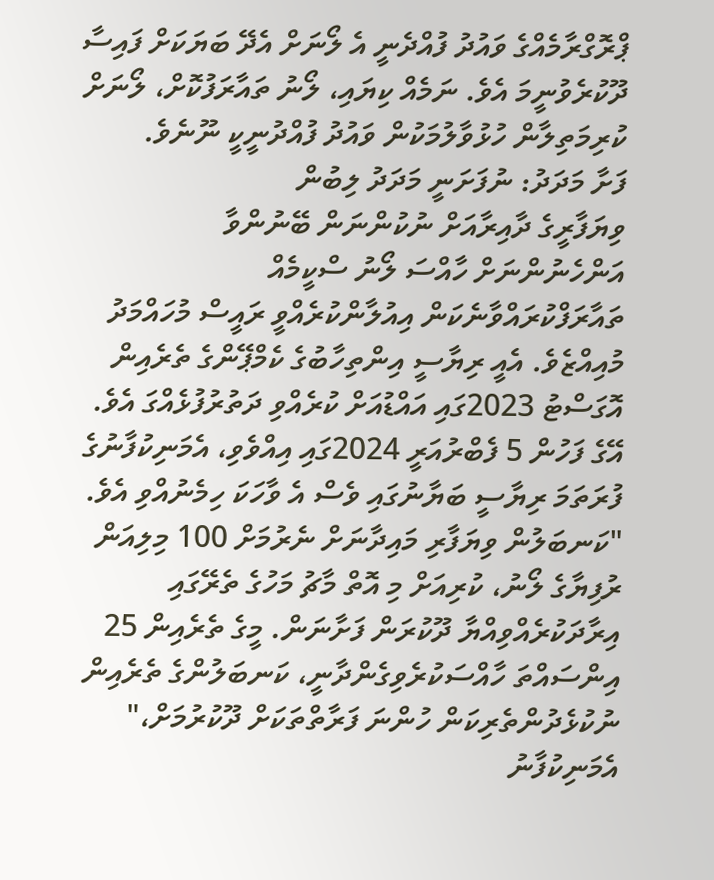ޕްރޮގްރާމެއްގެ ވައުދު ފުއްދެނީ އެ ލޯނަށް އެދޭ ބަޔަކަށް ފައިސާ ދޫކުރެވުނީމަ އެވެ. ނަމެއް ކިޔައި، ލޯނު ތައާރަފުކޮށް، ލޯނަށް ކުރިމަތިލާން ހުޅުވާލުމަކުން ވައުދު ފުއްދުނީކީ ނޫނެވެ.
ފަށާ މަދަދު: ނުފަށަނީ މަދަދު ލިބުން
ވިޔަފާރީގެ ދާއިރާއަށް ނުކުންނަން ބޭނުންވާ އަންހެނުންނަށް ހާއްސަ ލޯނު ސްކީމެއް ތައާރަފްކުރައްވާނެކަން އިއުލާންކުރެއްވީ ރައީސް މުހައްމަދު މުއިއްޒެވެ. އެއީ ރިޔާސީ އިންތިހާބުގެ ކެމްޕޭންގެ ތެރެއިން އޮގަސްޓު 2023ގައި އައްޑުއަށް ކުރެއްވި ދަތުރުފުޅެއްގަ އެވެ.
އޭގެ ފަހުން 5 ފެބްރުއަރީ 2024ގައި އިއްވެވި، އެމަނިކުފާނުގެ ފުރަތަމަ ރިޔާސީ ބަޔާނުގައި ވެސް އެ ވާހަކަ ހިމެނުއްވި އެވެ.
"ކަނބަލުން ވިޔަފާރި މައިދާނަށް ނެރުމަށް 100 މިލިއަން ރުފިޔާގެ ލޯނު، ކުރިއަށް މި އޮތް މާޗު މަހުގެ ތެރޭގައި އިރާދަކުރެއްވިއްޔާ ދޫކުރަން ފަށާނަން. މީގެ ތެރެއިން 25 އިންސައްތަ ހާއްސަކުރެވިގެންދާނީ، ކަނބަލުންގެ ތެރެއިން ނުކުޅެދުންތެރިކަން ހުންނަ ފަރާތްތަކަށް ދޫކުރުމަށް،" އެމަނިކުފާނު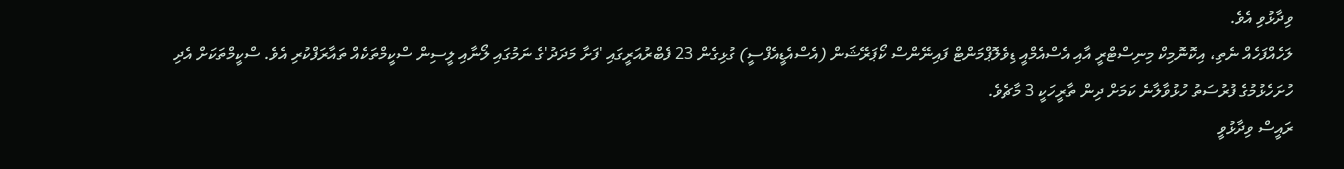ވިދާޅުވި އެވެ.
ލަހެއްފަހެއް ނެތި، އިކޮނޮމިކް މިނިސްޓްރީ އާއި އެސްއެމްއީ ޑިވެލޮޕްމަންޓް ފައިނޭންސް ކޯޕަރޭޝަން (އެސްއެޑީއެފްސީ) ގުޅިގެން 23 ފެބްރުއަރީގައި 'ފަށާ މަދަދު'ގެ ނަމުގައި ލޯނާއި ލީސިން ސްކީމްތަކެއް ތައާރަފްކުރި އެވެ. ސްކީމްތަކަށް އެދި ހުށަހެޅުމުގެ ފުރުސަތު ހުޅުވާލާނެ ކަމަށް ދިން ތާރީހަކީ 3 މާޗެވެ.
ރައީސް ވިދާޅުވީ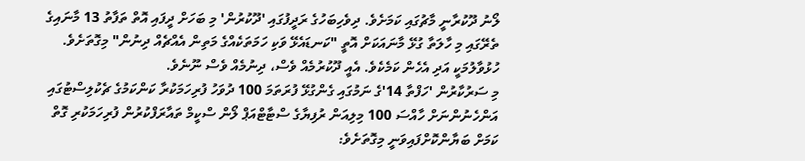ލޯނު ދޫކުރާނީ މާޗުގައި ކަމަށެވެ. ދިވެހިބަހުގެ ރަދީފުގައި 'ދޫކުރުން' މި ބަހަށް ދީފައި އޮތް ތަފާތު 13 މާނައިގެ ތެރޭގައި މި ހާލަތާ ގުޅޭ މާނައަކަށް އޮތީ "ކަނޑައެޅޭ ވަކި ހަމަތަކެއްގެ މަތިން އެއްޗެއް ދިނުން" މިގޮތަށެވެ. ހުޅުވާލުމަކީ އަދި އެހެން ކަމެކެވެ. އެއީ ދޫކުރުމެއް ވެސް، ދިނުމެއް ވެސް ނޫނެވެ.
މި ސަރުކާރުން 'ހަފްތާ 14'ގެ ނަމުގައި ގެންގުޅޭ ފުރަތަމަ 100 ދުވަހު ފުރިހަމަކުރާ ކަންކަމުގެ ޗެކުލިސްޓުގައި އަންހެނުންނަށް ހާއްސަ 100 މިލިއަން ރުފިޔާގެ ސްޓާޓްއަޕް ލޯން ސްކީމް ތައާރަފްކުރުން ފުރިހަމަކުރި ގޮތް ކަމަށް ބަޔާންކޮށްފައިވަނީ މިގޮތަށެވެ: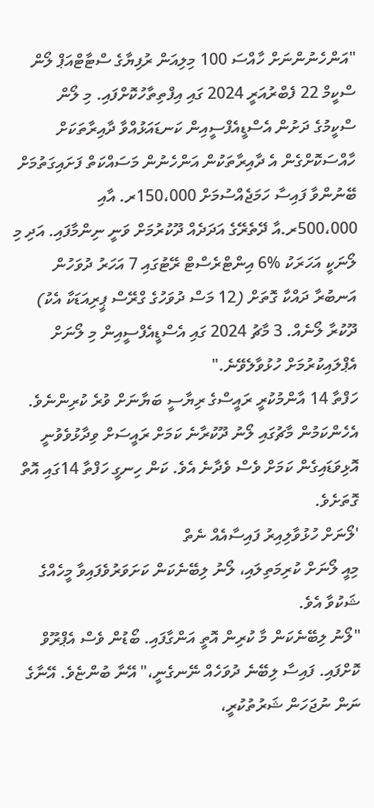"އަންހެނުންނަށް ހާއްސަ 100 މިލިއަން ރުފިޔާގެ ސްޓާޓްއަޕް ލޯން ސްކީމް 22 ފެބްރުއަރީ 2024 ގައި އިފްތިތާހުކޮށްފައި. މި ލޯން ސްކީމުގެ ދަށުން އެސްޑީއެފްސީއިން ކަނޑައަޅުއްވާ ދާއިރާތަކަށް ހާއްސަކޮށްގެން އެ ދާއިރާތަކުން އަންހެނުން މަސައްކަތް ފަށައިގަތުމަށް ބޭނުންވާ ފައިސާ ހަމަޖެއްސުމަށް 150،000ރ. އާއި 500،000ރ.އާ ދޭތެރޭގެ އަދަދެއް ދޫކުރުމަށް ވަނީ ނިންމާފައި. އަދި މި ލޯނަކީ އަހަރަކު %6 އިންޓްރެސްޓް ރޭޓުގައި 7 އަހަރު ދުވަހުން އަނބުރާ ދައްކާ ގޮތަށް (12 މަސް ދުވަހުގެ ގްރޭސް ޕީރިއަޑަކާ އެކު) ދޫކުރާ ލޯނެއް. 3 މާޗު 2024 ގައި އެސްޑީއެފްސީއިން މި ލޯނަށް އެޕްލައިކުރުމަށް ހުޅުވާލެވޭނެ."
ހަފްތާ 14 އާންމުކުރީ ރައީސްގެ ރިޔާސީ ބަޔާނަށް ވުރެ ކުރިންނެވެ. އެހެންކަމުން މާޗުގައި ލޯނު ދޫކުރާނެ ކަމަށް ރައީސަށް ވިދާޅުވެވުނީ އޮޅިވަޑައިގެން ކަމަށް ވެސް ވެދާނެ އެވެ. ކަން ހިނގީ ހަފްތާ 14ގައި އޮތް ގޮތަށެވެ.
'ލޯނަށް ހުޅުވާލިއިރު ފައިސާއެއް ނެތް
މިއީ ލޯނަށް ކުރިމަތިލައި، ލޯނު ލިބޭނެކަން ކަށަވަރުވެފައިވާ މީހެއްގެ ޝަކުވާ އެވެ.
"ލޯނު ލިބޭނެކަން މާ ކުރިން އޮތީ އަންގާފައި. ބޯޑުން ވެސް އެޕްރޫވް ކޮށްފައި. ފައިސާ ލިބޭނެ ދުވަހެއް ނޭނގެނީ،" އޭނާ ބުންޏެވެ. އޭނާގެ ނަން ނުޖަހަން ޝަރުތުކުރީ،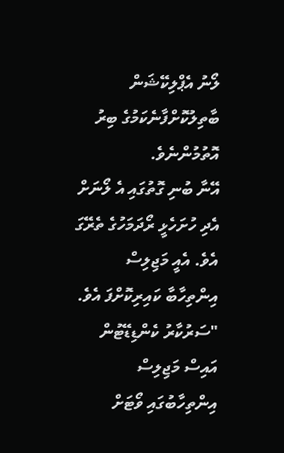ލޯނު އެޕްލިކޭޝަން ބާތިލުކޮށްފާނެކަމުގެ ބިރު އޮތުމުންނެވެ.
އޭނާ ބުނި ގޮތުގައި އެ ލޯނަށް އެދި ހުށަހެޅީ ރޯދަމަހުގެ ތެރޭގަ އެވެ. އެއީ މަޖިލިސް އިންތިހާބާ ކައިރިކޮށްފަ އެވެ.
"ސަރުކާރު ކެންޑިޑޭޓުން އައިސް މަޖިލިސް އިންތިހާބުގައި ވޯޓަށް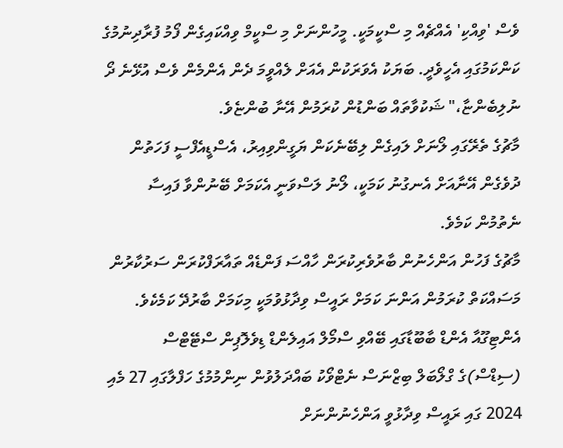ވެސް 'ވިއްކި' އެއްޗެއް މި ސްކީމަކީ. މީހުންނަށް މި ސްކީމް ވިއްކައިގެން ފޯމު ފުރާދިނުމުގެ ކަންކަމުގައި އެހީވެދީ. ބަޔަކު އެވަރަކުން އެއަށް ލެއްވީމަ ދެން އެންމެން ވެސް އުޅޭނެ ދޯ ނުލިބެންޏާ،" ޝަކުވާތައް ބަންޑުން ކުރަމުން އޭނާ ބުންޏެވެ.
މާޗުގެ ތެރޭގައި ލޯނަށް ލައިގެން ލިބޭނެކަން ޔަގީންވިއިރު، އެސްޑީއެފްސީ ފަހަތުން ދުވެގެން އޭނާއަށް އެނގުނު ކަމަކީ، ލޯނު ލަސްވަނީ އެކަމަށް ބޭނުންވާ ފައިސާ ނެތުމުން ކަމެވެ.
މާޗުގެ ފަހުން އަންހެނުން ބާރުވެރިކުރަން ހާއްސަ ފަންޑެއް ތައާރަފްކުރަން ސަރުކާރުން މަސައްކަތް ކުރަމުން އަންނަ ކަމަށް ރައީސް ވިދާޅުވުމަކީ މިކަމަށް ބާރުދޭ ކަމެކެވެ.
އެންޓިގޫއާ އެންޑް ބާބޫޑާގައި ބޭއްވި ސްމޯލް އައިލެންޑް ޑިވެލޮޕިން ސްޓޭޓްސް (ސިޑްސް)ގެ ގްލޯބަލް ބިޒްނަސް ނެޓްވޯކު ބައްދަލުވުން ނިންމުމުގެ ހަފްލާގައި 27 މެއި 2024 ގައި ރައީސް ވިދާޅުވީ އަންހެނުންނަށް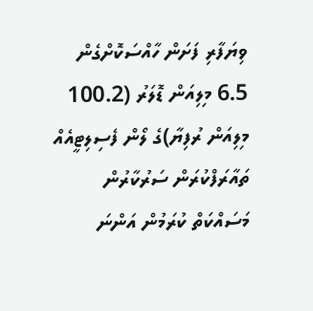ވިޔަފާރި ފަށަން ހާއްސަކޮށްގެން 6.5 މިލިއަން ޑޮލަރު (100.2 މިލިއަން ރުފިޔާ)ގެ ލޯން ފެސިލިޓީއެއް ތައާރަފްކުރަން ސަރުކާރުން މަސައްކަތް ކުރަމުން އަންނަ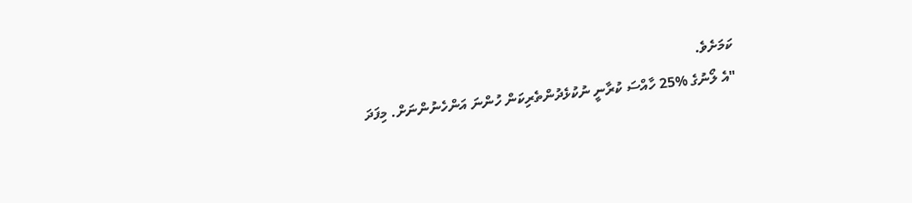ކަމަށެވެ.
"އެ ލޯނުގެ %25 ހާއްސަ ކުރާނީ ނުކުޅެދުންތެރިކަން ހުންނަ އަންހެނުންނަށް. މިފަދަ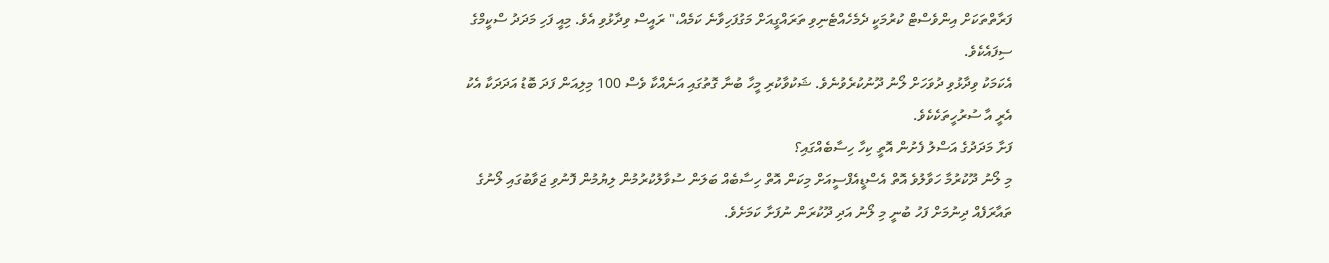ފަރާތްތަކަށް އިންވެސްޓް ކުރުމަކީ ދެމެހެއްޓެނިވި ތަރައްގީއަށް މަގުފަހިވާނެ ކަމެއް،" ރައީސް ވިދާޅުވި އެވެ. މިއީ ފަހި މަދަދު ސްކީމްގެ ސިފައެކެވެ.
އެކަމަކު ވިދާޅުވި ދުވަހަށް ލޯނު ދޫނުކުރެވުނެވެ. ޝަކުވާކުރި މީހާ ބުނާ ގޮތުގައި އަނެއްކާ ވެސް 100 މިލިއަން ފަދަ ބޮޑު އަދަދަކާ އެކު އެރީ އާ ސުރުހީތަކެކެވެ.
ފަށާ މަދަދުގެ އަސްލު ފެށުން އޮތީ ކިހާ ހިސާބެއްގައި؟
މި ލޯނު ދޫކުރުމާ ހަވާލުވެ އޮތް އެސްޑީއެފްސީއަށް މިކަން އޮތް ހިސާބެއް ބަލަން ސުވާލުކުރުމުން ލިޔުމުން ފޮނުވި ޖަވާބުގައި ލޯނުގެ ތައާރަފެއް ދިނުމަށް ފަހު ބުނީ މި ލޯނު އަދި ދޫކުރަން ނުފަށާ ކަމަށެވެ.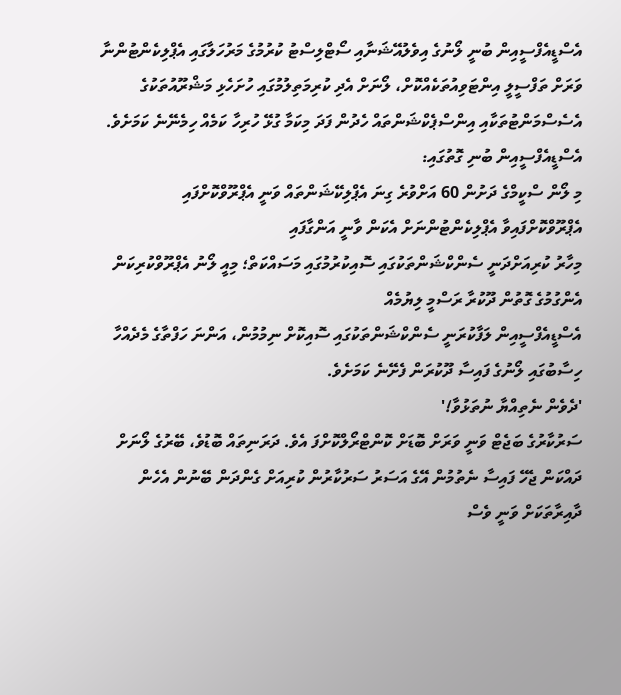އެސްޑީއެފްސީއިން ބުނީ ލޯނުގެ އިވެލުއޭޝަނާއި ސޯޓްލިސްޓު ކުރުމުގެ މަރުހަލާގައި އެޕްލިކެންޓުންނާ ވަރަށް ތަފްސީލީ އިންޓަވިއުތަކެއްކޮށް، ލޯނަށް އެދި ކުރިމަތިލުމުގައި ހުށަހެޅި މަޝްރޫއުތަކުގެ އެސެސްމަންޓުތަކާއި އިންސްޕެކްޝަންތައް ހެދުން ފަދަ މިކަމާ ގުޅޭ ހުރިހާ ކަމެއް ހިމެނޭނެ ކަމަށެވެ.
އެސްޑީއެފްސީއިން ބުނި ގޮތުގައި:
މި ލޯން ސްކީމްގެ ދަށުން 60 އަށްވުރެ ގިނަ އެޕްލިކޭޝަންތައް ވަނީ އެޕްރޫވްކޮށްފައި
އެޕްރޫވްކޮށްފައިވާ އެޕްލިކެންޓުންނަށް އެކަން ވާނީ އަންގާފައި
މިހާރު ކުރިއަށްދަނީ ސެންކްޝަންތަކުގައި ސޮއިކުރުމުގައި މަސައްކަތް؛ މިއީ ލޯނު އެޕްރޫވްކުރިކަން އެންގުމުގެ ގޮތުން ދޫކުރާ ރަސްމީ ލިޔުމެއް
އެސްޑީއެފްސީއިން ލަފާކުރަނީ ސެންކްޝަންތަކުގައި ސޮއިކޮށް ނިމުމުން، އަންނަ ހަފްތާގެ މެދެއްހާ ހިސާބުގައި ލޯނުގެ ފައިސާ ދޫކުރަން ފެށޭނެ ކަމަށެވެ.
'ދެވެން ނެތިއްޔާ ނުތަޅުވާ!'
ސަރުކާރުގެ ބަޖެޓް ވަނީ ވަރަށް ބޮޑަށް ކޮންޓްރޯލްކޮށްފަ އެވެ. ދަރަނިތައް ބޮޑުވެ، ބޭރުގެ ލޯނަށް ދައްކަން ޖެހޭ ފައިސާ ނެތުމުން އޭގެ އަސަރު ސަރުކާރުން ކުރިއަށް ގެންދަން ބޭނުން އެހެން ދާއިރާތަކަށް ވަނީ ވެސް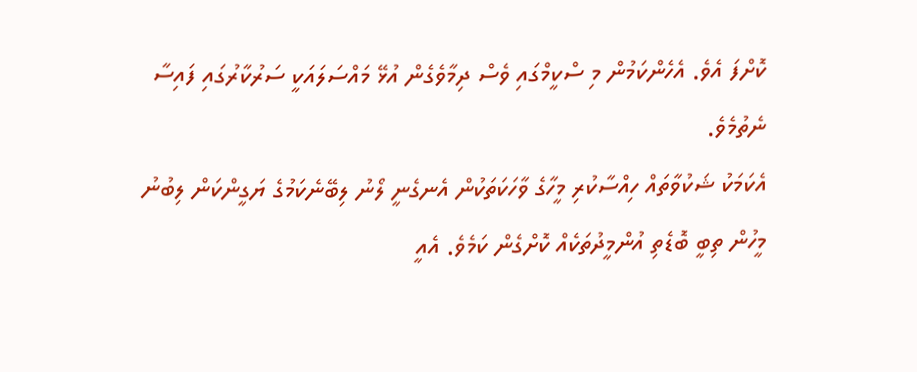ކޮށްފަ އެވެ. އެހެންކަމުން މި ސްކީމްގައި ވެސް ދިމާވެގެން އުޅޭ މައްސަލައަކީ ސަރުކާރުގައި ފައިސާ ނެތުމެވެ.
އެކަމަކު ޝަކުވާތައް ހިއްސާކުރި މީހާގެ ވާހަކަތަކުން އެނގެނީ ލޯނު ލިބޭނެކަމުގެ ޔަގީންކަން ލިބުނު މީހުން ތިބީ ބޮޑެތި އުންމީދުތަކެއް ކޮށްގެން ކަމެވެ. އެއީ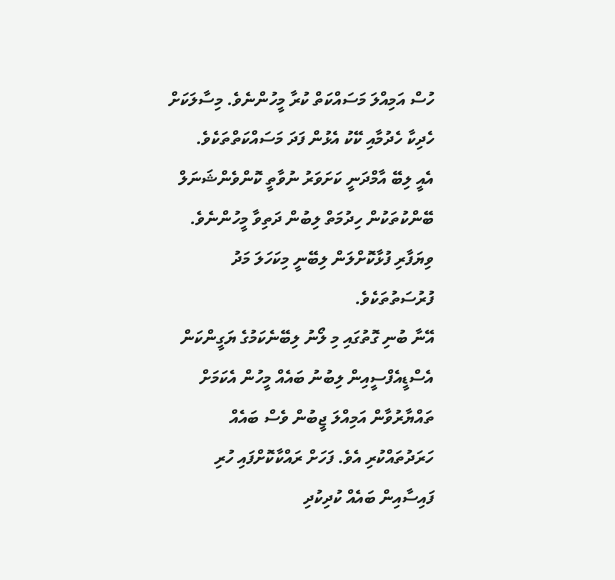ހުސް އަމިއްލަ މަސައްކަތް ކުރާ މީހުންނެވެ. މިސާލަކަށް ހެދިކާ ހެދުމާއި ކޭކު އެޅުން ފަދަ މަސައްކަތްތަކެވެ.
އެއީ ލިބޭ އާމްދަނީ ކަށަވަރު ނުވާތީ ކޮންވެންޝަނަލް ބޭންކުތަކުން ހިދުމަތް ލިބުން ދަތިވާ މީހުންނެވެ. ވިޔަފާރި ފުޅާކޮށްލަން ލިބޭނީ މިކަހަލަ މަދު ފުރުސަތުތަކެވެ.
އޭނާ ބުނި ގޮތުގައި މި ލޯނު ލިބޭނެކަމުގެ ޔަގީންކަން އެސްޑީއެފްސީއިން ލިބުނު ބައެއް މީހުން އެކަމަށް ތައްޔާރުވާން އަމިއްލަ ޖީބުން ވެސް ބައެއް ހަރަދުތައްކުރި އެވެ. ފަހަށް ރައްކާކޮށްފައި ހުރި ފައިސާއިން ބައެއް ކުދިކުދި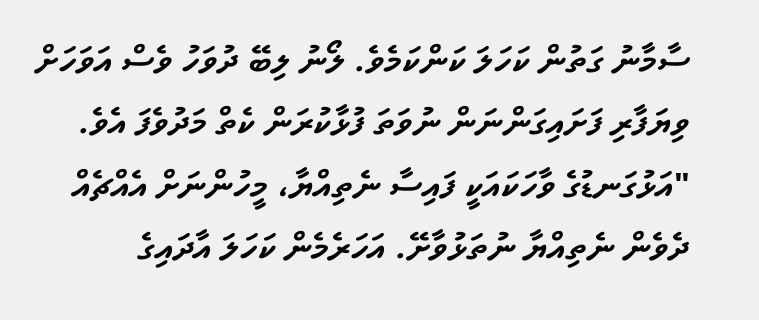ސާމާނު ގަތުން ކަހަލަ ކަންކަމެވެ. ލޯނު ލިބޭ ދުވަހު ވެސް އަވަހަށް ވިޔަފާރި ފަށައިގަންނަން ނުވަތަ ފުޅާކުރަން ކެތް މަދުވެފަ އެވެ.
"އަޅުގަނޑުގެ ވާހަކައަކީ ފައިސާ ނެތިއްޔާ، މީހުންނަށް އެއްޗެއް ދެވެން ނެތިއްޔާ ނުތަޅުވާށޭ. އަހަރެމެން ކަހަލަ އާދައިގެ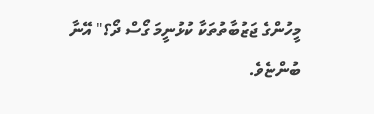މީހުންގެ ޖަޒުބާތުތަކާ ކުޅުނީމަ ގޯސް ދޯ؟" އޭނާ ބުންޏެވެ.